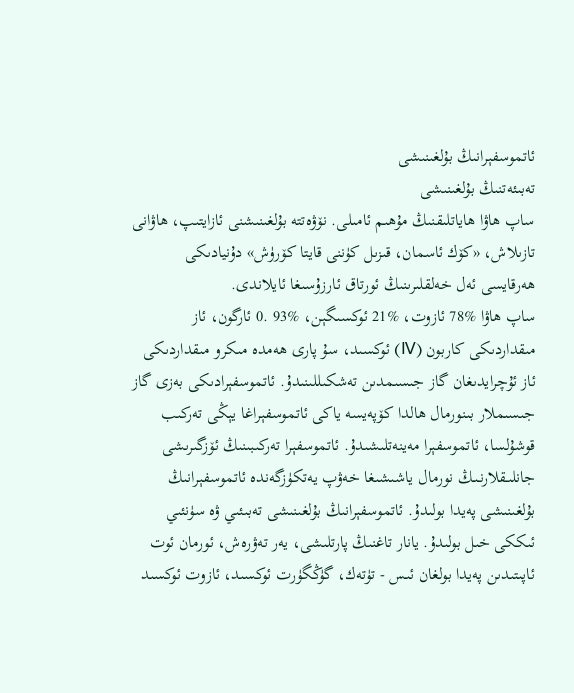ئاتموسفېرانىڭ بۇلغىنىشى
تەبىئەتنىڭ بۇلغىنىشى
ساپ ھاۋا ھاياتلىقنىڭ مۇھىم ئامىلى. نۆۋەتتە بۇلغىنىشنى ئازايتىپ، ھاۋانى تازىلاش، «كۆك ئاسمان، قىزىل كۈننى قايتا كۆرۈش» دۇنيادىكى ھەرقايسى ئەل خەلقلىرىنىڭ ئورتاق ئارزۇسىغا ئايلاندى.
ساپ ھاۋا %78 ئازوت، %21 ئوكسىگېن، %93 .0 ئارگون، ئاز مىقداردىكى كاربون (Ⅳ) ئوكسىد، سۇ پارى ھەمدە مىكرو مىقداردىكى ئاز ئۇچرايدىغان گاز جىسىمدىن تەشكىللىنىدۇ. ئاتموسفېرادىكى بەزى گاز جىسىملار بىنورمال ھالدا كۆپەيسە ياكى ئاتموسفېراغا يېڭى تەركىب قوشۇلسا، ئاتموسفېرا مەينەتلىشىدۇ. ئاتموسفېرا تەركىبىنىڭ ئۆزگىرىشى جانلىـقلارنـىـڭ نورمال ياشىشىغا خەۋپ يەتكۈزگەندە ئاتموسفېرانىڭ بۇلغىنىشى پەيدا بولىدۇ. ئاتموسفېرانىڭ بۇلغىنىشى تەبىئىي ۋە سۈنئىي ئىككى خىل بولىدۇ. يانار تاغنىڭ پارتلىشى، يەر تەۋرەش، ئورمان ئوت ئاپىتىدىن پەيدا بولغان ئىـس - تۈتەك، گۈڭگۈرت ئوكسىد، ئازوت ئوكسىد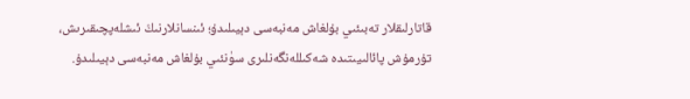قاتارلىقلار تەبىئىي بۇلغاش مەنبەسى دېيىلىدۇ؛ ئىنسانلارنىڭ ئىشلەپچىقىرىش، تۇرمۇش پائالىيىتىدە شەكىللەنگەنلىرى سۈنئىي بۇلغاش مەنبەسى دېيىلىدۇ.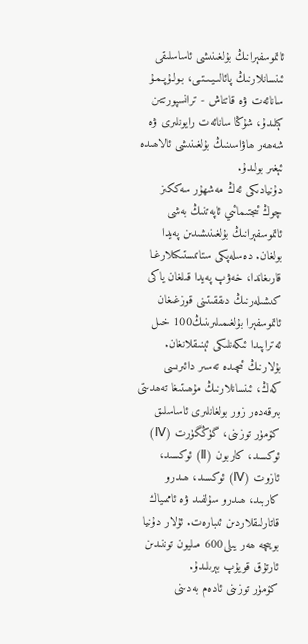ئاتموسفېرانىڭ بۇلغىنىشى ئاساسلىقى ئىنسانلارنىڭ پائالىـيـىـتـى، بـولـۇپـمـۇ سانائەت ۋە قاتناش - ترانسپورتتىن كېلىدۇ، شۇڭا سانائەت رايونلىرى ۋە شەھەر ھاۋاسىنىڭ بۇلغىنىشى ئالاھىدە ئېغىر بولىدۇ.
دۇنيادىكى ئەڭ مەشھۇر سەككىز چوڭ ئىجتىمائىي ئاپەتنىڭ بەشى ئاتموسفېرانىڭ بۇلغىنىشىدىن پەيدا بولغان. دەسلەپكى ستاتىستىكىلارغـا قارىغاندا، خەۋپ پەيدا قىلغان ياكى كىشىلەرنىڭ دىققىتىنى قوزغىغان ئاتموسفېرا بۇلغىمىلىرىنىڭ100 خىل ئەتراپىدا ئىكەنلىكى ئېنىقلانغان. بۇلارنىڭ ئىچىدە تەسىر دائىرىسى كەڭ، ئىنسانلارنىڭ مۇھىتىغا تەھدىتى بىرقەدەر زور بولغانلىرى ئاساسلىق كۆمۈر توزىنى، گۈڭگۈرت (Ⅳ) ئوكسىد، كاربون (Ⅱ) ئوكسىد، ئازوت (Ⅳ) ئوكسىد، ھىدرو كاربىد، ھىدرو سۇلفىد ۋە ئاممىياك قاتارلىقلاردىن ئىبارەت. ئۇلار دۇنيا بويىچە ھەر يىلى600 مىليون توننىدىن ئارتۇق قويۇپ بېرىلىدۇ.
كۆمۈر توزىنى ئادەم بەدىنى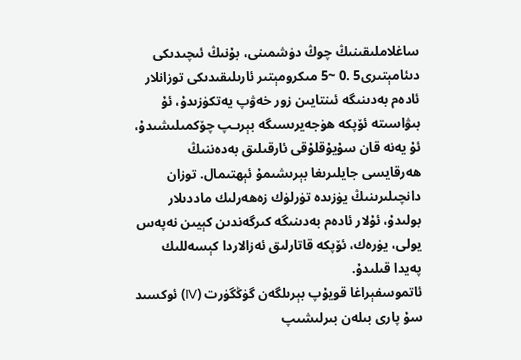ساغلاملىقىنىڭ چوڭ دۈشمىنى، بۇنىڭ ئىچىدىكى دىئامېتىرى5 .0 ~5 مىكرومېتىر ئارىلىقىدىكى توزانلار ئادەم بەدىنىگە ئىنتايىن زور خەۋپ يەتكۈزىدۇ، ئۇ بىۋاسىتە ئۆپكە ھۈجەيرىسىگە بېرىـپ چۆكمىلىشىدۇ، ئۇ يەنە قان سۇيۇقلۇقى ئارقىلىق بەدەننىڭ ھەرقايسى جايلىرىغا بېرىشىمۇ ئېھتىمال. توزان دانچىلىرىنىڭ يۈزىدە تۈرلۈك زەھەرلىك ماددىلار بولىدۇ، ئۇلار ئادەم بەدىنىگە كىرگەندىن كېيىن نەپەس يولى، يۈرەك، ئۆپكە قاتارلىق ئەزالاردا كېسەللىك پەيدا قىلىدۇ.
ئاتموسفېراغا قويۇپ بېرىلگەن گۈڭگۈرت (Ⅳ) ئوكسىد سۇ پارى بىلەن بىرلىشىپ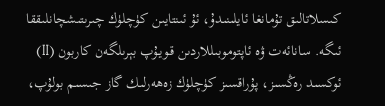كىسلاتالىق تۇمانغا ئايلىنىدۇ، ئۇ ئىنتايىن كۈچلۈك چىرىتىشچانلىققا ئىگە. سانائەت ۋە ئاپتوموبىللاردىن قـويـۇپ بېرىلگەن كاربون (Ⅱ) ئوكسىد رەڭسىز، پۇراقسىز كۈچلۈك زەھەرلىك گاز جىسىم بولۇپ،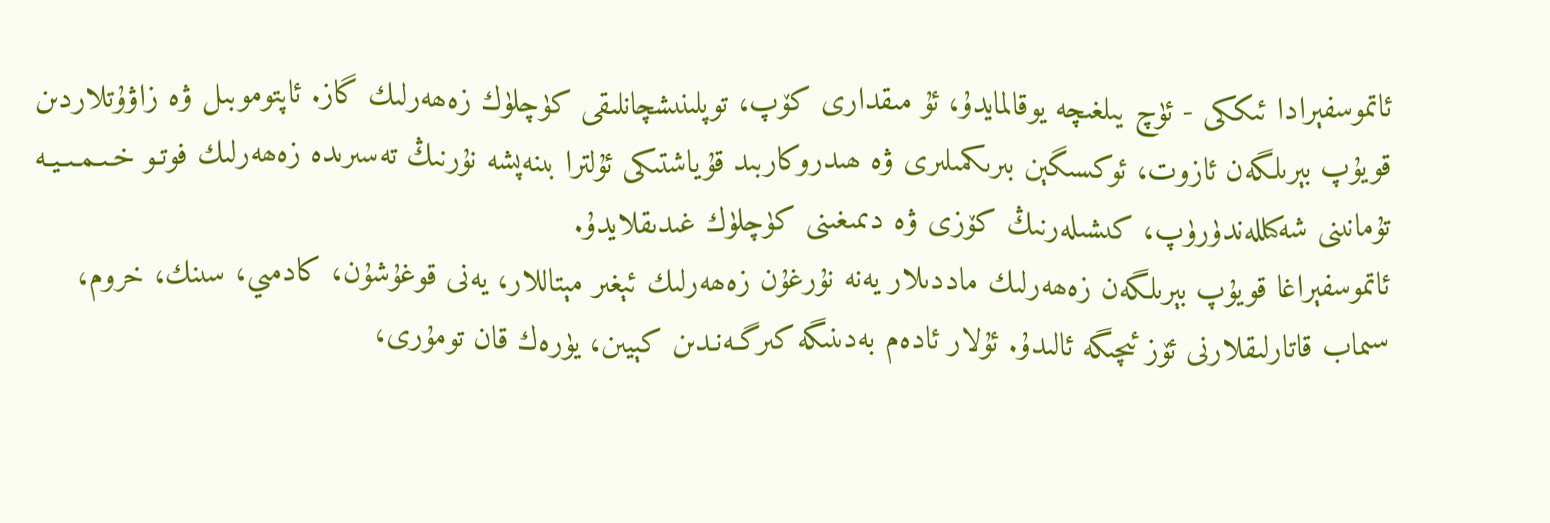ئاتموسفېرادا ئىككى - ئۈچ يىلغىچە يوقالمايدۇ، ئۇ مىقدارى كۆپ، توپلىنىشچانلىقى كۈچلۈك زەھەرلىك گاز. ئاپتوموبىل ۋە زاۋۇتلاردىن قويۇپ بېرىلگەن ئازوت، ئوكسىگېن بىرىكمىلىرى ۋە ھىدروكاربىد قۇياشتىكى ئۇلترا بىنەپشە نۇرنىڭ تەسىرىدە زەھەرلىك فوتـو خـىـمـىـيـە تۇمانىنى شەكىللەندۈرۈپ، كىشىلەرنىڭ كۆزى ۋە دىمىغىنى كۈچلۈك غىدىقلايدۇ.
ئاتموسفېراغا قويۇپ بېرىلگەن زەھەرلىك ماددىلار يەنە نۇرغۇن زەھەرلىك ئېغىر مېتاللار، يەنى قوغۇشۇن، كادمىي، سىنك، خروم، سىماب قاتارلىقلارنى ئۆز ئىچىگە ئالىدۇ. ئۇلار ئادەم بەدىنىگە كىرگـەنـدىن كېيىن، يۈرەك قان تومۇرى،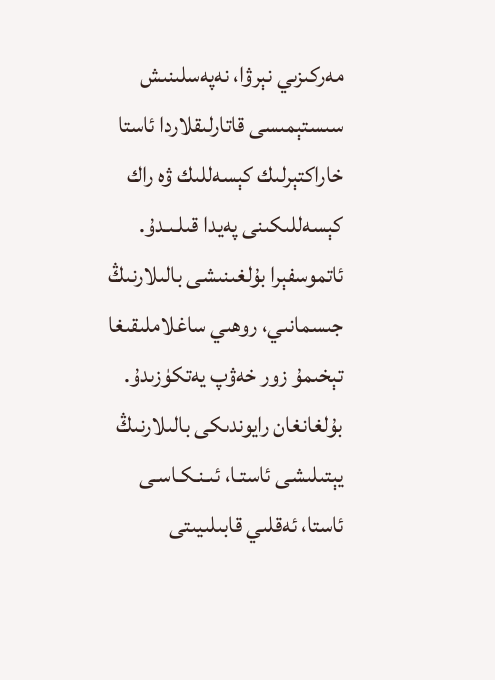مەركىزىي نېرۋا، نەپەسلىنىش سىستېمىسى قاتارلىقلاردا ئاستا خاراكتېرلىك كېسەللىك ۋە راك كېسەللىكىنى پەيدا قىلـىـدۇ. ئاتموسفېرا بۇلغىنىشى بالىلارنىڭ جىسمانىي، روھىي ساغلاملىقىغا تېخىمۇ زور خەۋپ يەتكۈزىدۇ. بۇلغانغان رايوندىكى بالىلارنىڭ يېتىلىشى ئاستـا، ئىـنـكـاسـى ئاستا، ئەقلىي قابىلىيىتى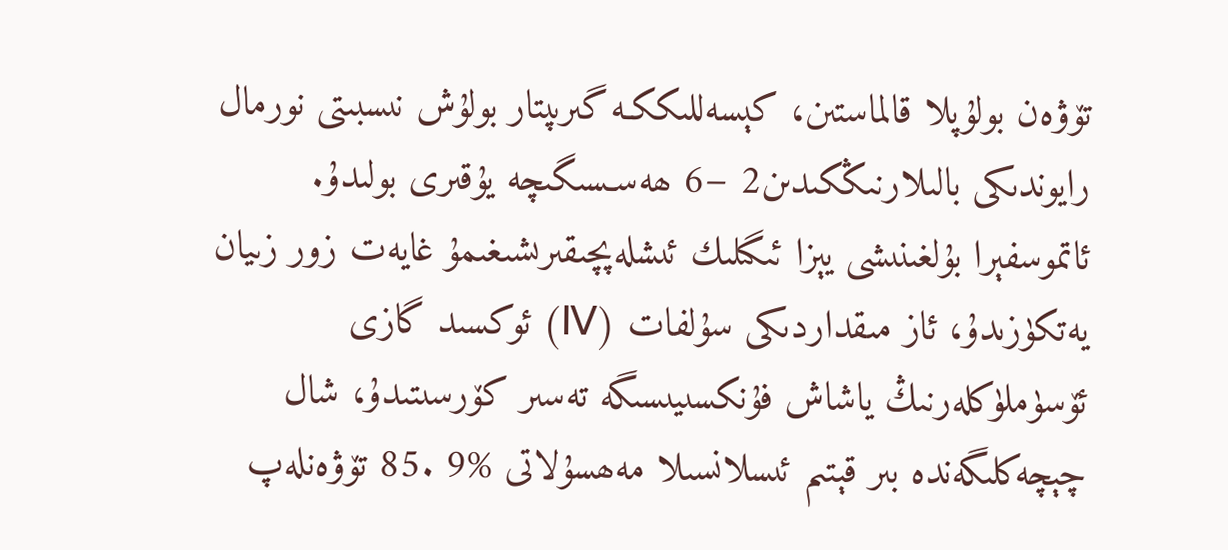تۆۋەن بولۇپلا قالماستىن، كېسەللىككـە گىرىپتار بولۇش نىسبىتى نورمال رايوندىكى بالىلارنىڭكىدىن2 −6 ھەسـسىگىچە يۇقىرى بولىدۇ.
ئاتموسفېرا بۇلغىنىشى يېزا ئىگىلىك ئىشلەپچىقىرىشىغىمۇ غايەت زور زىيان يەتكۈزىدۇ، ئاز مىقداردىكى سۇلفات (Ⅳ) ئوكسىد گازى ئۆسۈملۈكلەرنىڭ ياشاش فۇنكسىيىسىگە تەسىر كۆرسىتىدۇ، شال چېچەكلىگەندە بىر قېتىم ئىسلانسىلا مەھسۇلاتى %9 .85 تۆۋەنلەپ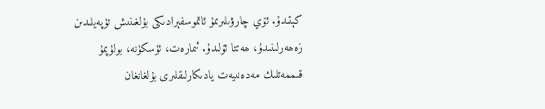كېتىدۇ. ئۆي چارۋىلىرىمۇ ئاتموسفېرادىكى بۇلغىنىش تۈپەيلىدىن زەھەرلىنىدۇ، ھەتتا ئۆلىدۇ. ئىمارەت، ئۈسكۈنە، بولۇپمۇ قىممەتلىك مەدەنىيەت يادىكارلىقلىرى بۇلغانغان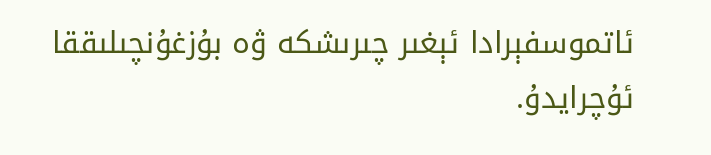ئاتموسفېرادا ئېغىر چىرىشكە ۋە بۇزغۇنچىلىققا ئۇچرايدۇ.